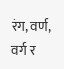रंग, वर्ण, वर्ग र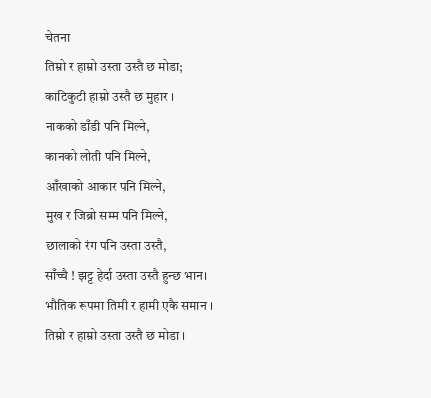चेतना
तिम्रो र हाम्रो उस्ता उस्तै छ मोडा;
काटिकुटी हाम्रो उस्तै छ मुहार ।
नाकको डाँडी पनि मिल्ने,
कानको लोती पनि मिल्ने,
आँखाको आकार पनि मिल्ने,
मुख र जिब्रो सम्म पनि मिल्ने,
छालाको रंग पनि उस्ता उस्तै,
साँच्चै ! झट्ट हेर्दा उस्ता उस्तै हुन्छ भान।
भौतिक रूपमा तिमी र हामी एकै समान ।
तिम्रो र हाम्रो उस्ता उस्तै छ मोडा ।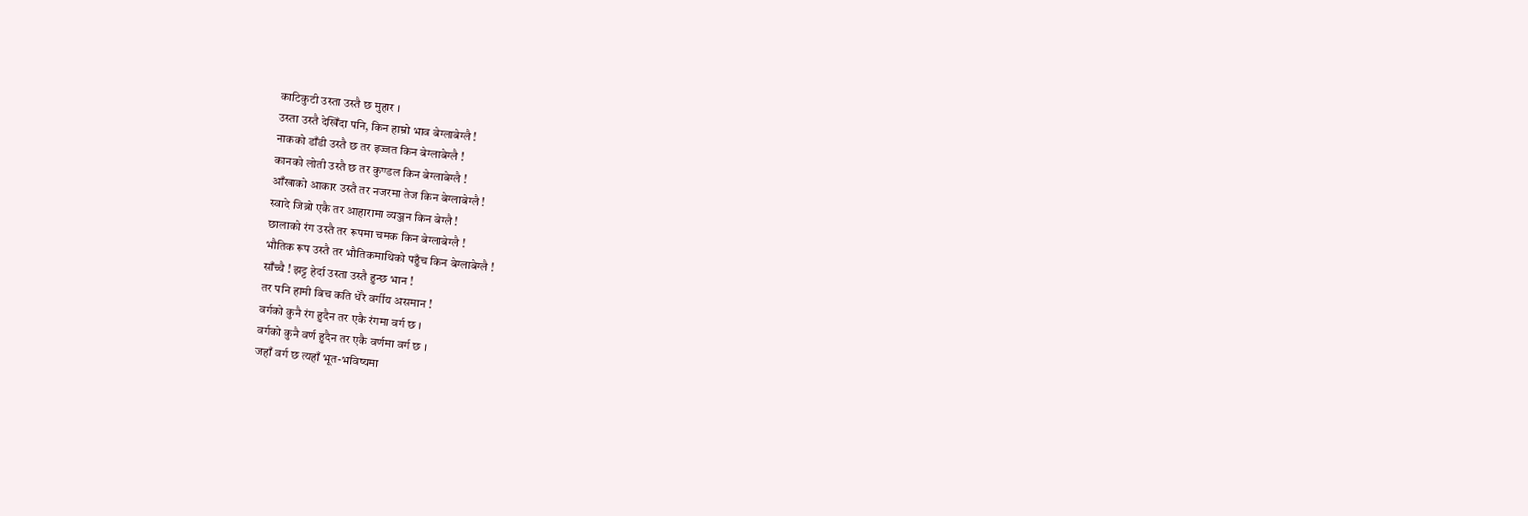काटिकुटी उस्ता उस्तै छ मुहार ।
उस्ता उस्तै देखिँदा पनि, किन हाम्रो भाव बेग्लाबेग्लै !
नाकको डाँडी उस्तै छ तर इज्जत किन बेग्लाबेग्लै !
कानको लोती उस्तै छ तर कुण्डल किन बेग्लाबेग्लै !
आँखाको आकार उस्तै तर नजरमा तेज किन बेग्लाबेग्लै !
स्वादे जिब्रो एकै तर आहारामा व्यञ्जन किन बेग्लै !
छालाको रंग उस्तै तर रूपमा चमक किन बेग्लाबेग्लै !
भौतिक रूप उस्तै तर भौतिकमाथिको पहुँच किन बेग्लाबेग्लै !
साँच्चै ! झट्ट हेर्दा उस्ता उस्तै हुन्छ भान !
तर पनि हामी बिच कति धेरै वर्गीय असमान !
वर्गको कुनै रंग हुदैन तर एकै रंगमा वर्ग छ ।
वर्गको कुनै वर्ण हुदैन तर एकै वर्णमा वर्ग छ ।
जहाँ वर्ग छ त्यहाँ भूत-भविष्यमा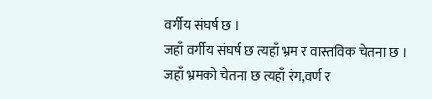वर्गीय संघर्ष छ ।
जहाँ वर्गीय संघर्ष छ त्यहाँ भ्रम र वास्तविक चेतना छ ।
जहाँ भ्रमको चेतना छ त्यहाँ रंग,वर्ण र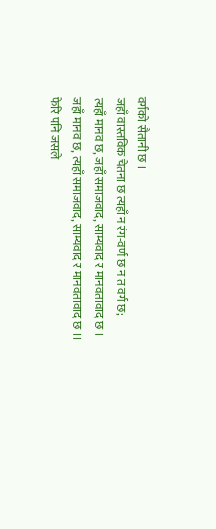वर्गको सैतानी छ ।
जहाँ वास्तविक चेतना छ त्यहाँ न रंग-वर्ण छ न त वर्ग छ;
त्यहाँ मानव छ, जहाँ समाजवाद, साम्यवाद र मानवतावाद छ ।
जहाँ मानव छ, त्यहाँ समाजवाद, साम्यवाद र मानवतावाद छ ।।
फेरि पनि जसले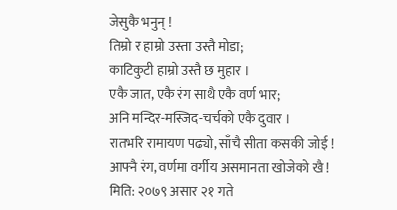जेसुकै भनुन् !
तिम्रो र हाम्रो उस्ता उस्तै मोडा;
काटिकुटी हाम्रो उस्तै छ मुहार ।
एकै जात, एकै रंग साथै एकै वर्ण भार;
अनि मन्दिर-मस्जिद-चर्चको एकै दुवार ।
रातभरि रामायण पढ्यो, साँचै सीता कसकी जोई !
आफ्नै रंग, वर्णमा वर्गीय असमानता खोजेको खै !
मिति: २०७९ असार २१ गते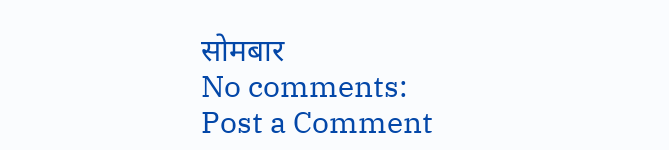सोमबार
No comments:
Post a Comment